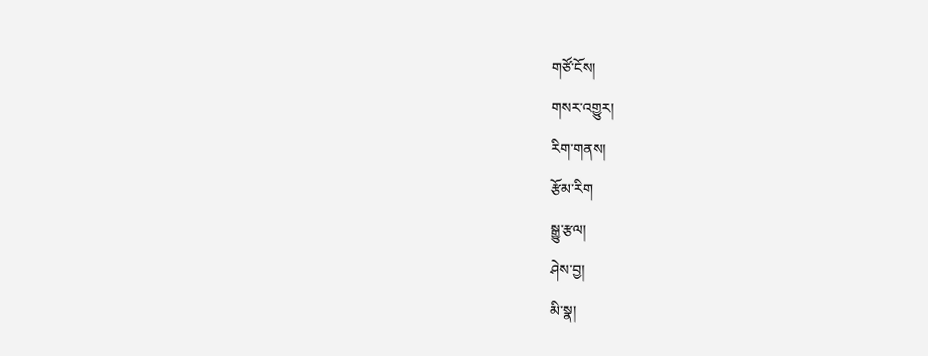གཙོ་ངོས།
གསར་འགྱུར།
རིག་གནས།
རྩོམ་རིག
སྒྱུ་རྩལ།
ཤེས་བྱ།
མི་སྣ།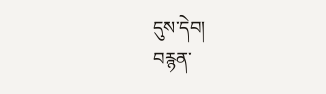དུས་དེབ།
བརྙན་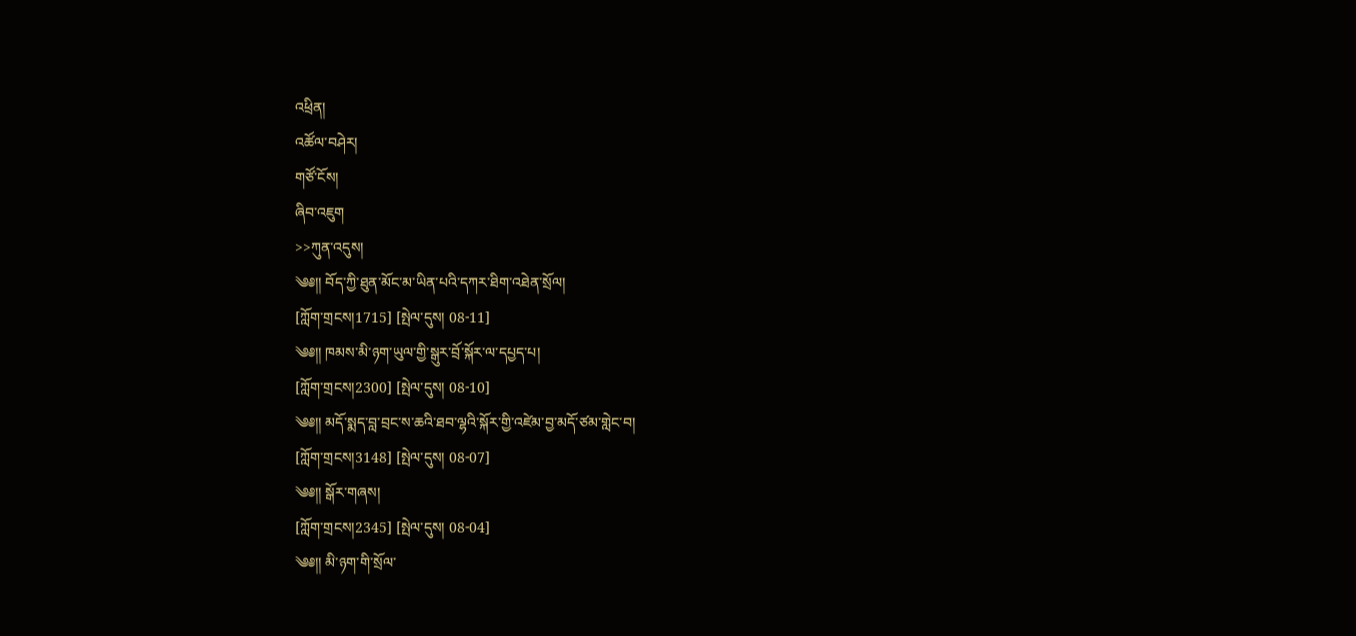འཕྲིན།
འཚོལ་བཤེར།
གཙོ་ངོས།
ཞིབ་འཇུག
>>ཀུན་འདུས།
༄༅།། བོད་ཀྱི་ཐུན་མོང་མ་ཡིན་པའི་དཀར་ཐིག་འཐེན་སྲོལ།
[ཀློག་གྲངས།1715] [སྤེལ་དུས། 08-11]
༄༅།། ཁམས་མི་ཉག་ཡུལ་གྱི་སྒུར་བྲོ་སྐོར་ལ་དཔྱད་པ།
[ཀློག་གྲངས།2300] [སྤེལ་དུས། 08-10]
༄༅།། མདོ་སྨད་བླ་བྲང་ས་ཆའི་ཐབ་ལྷའི་སྐོར་གྱི་འཛེམ་བྱ་མདོ་ཙམ་གླེང་བ།
[ཀློག་གྲངས།3148] [སྤེལ་དུས། 08-07]
༄༅།། སྒོར་གཞས།
[ཀློག་གྲངས།2345] [སྤེལ་དུས། 08-04]
༄༅།། མི་ཉག་གི་སྲོལ་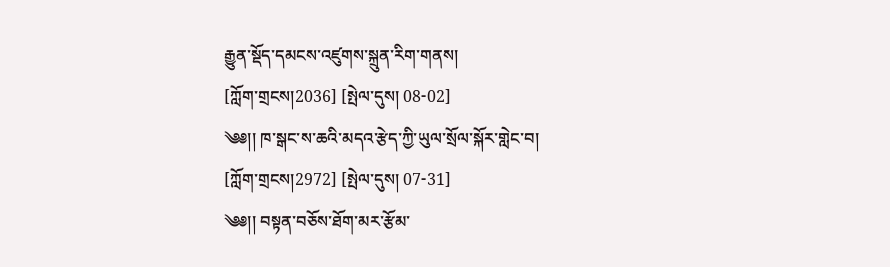རྒྱུན་སྡོད་དམངས་འཛུགས་སྐྲུན་རིག་གནས།
[ཀློག་གྲངས།2036] [སྤེལ་དུས། 08-02]
༄༅།། ཁ་སྒང་ས་ཆའི་མདའ་རྩེད་ཀྱི་ཡུལ་སྲོལ་སྐོར་གླེང་བ།
[ཀློག་གྲངས།2972] [སྤེལ་དུས། 07-31]
༄༅།། བསྟན་བཅོས་ཐོག་མར་རྩོམ་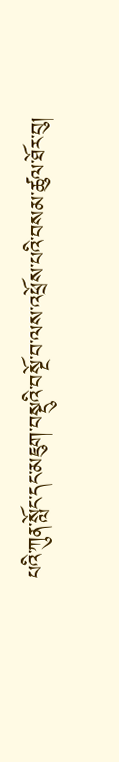པའི་ཀུན་སློང་དང་མཇུག་བསྡུའི་བསྔོ་བ་ལས་འཕྲོས་པའི་བསམ་ཚུལ་ཐོར་བུ།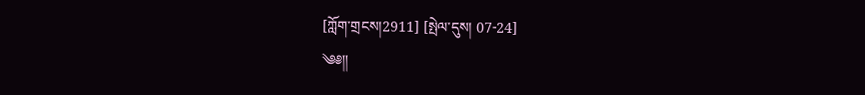[ཀློག་གྲངས།2911] [སྤེལ་དུས། 07-24]
༄༅།།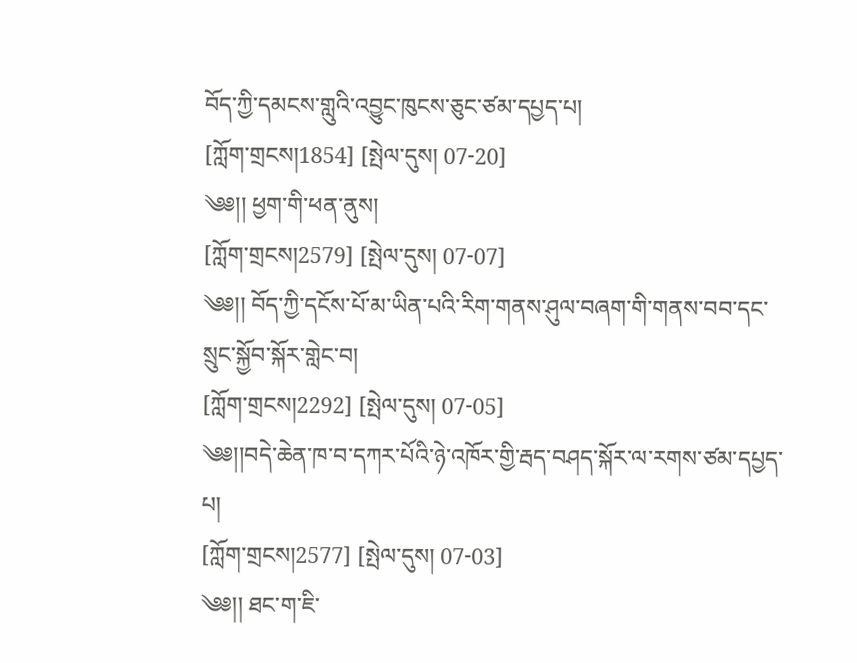བོད་ཀྱི་དམངས་གླུའི་འབྱུང་ཁུངས་ཅུང་ཙམ་དཔྱད་པ།
[ཀློག་གྲངས།1854] [སྤེལ་དུས། 07-20]
༄༅།། ཕྱག་གི་ཕན་ནུས།
[ཀློག་གྲངས།2579] [སྤེལ་དུས། 07-07]
༄༅།། བོད་ཀྱི་དངོས་པོ་མ་ཡིན་པའི་རིག་གནས་ཤུལ་བཞག་གི་གནས་བབ་དང་སྲུང་སྐྱོབ་སྐོར་གླེང་བ།
[ཀློག་གྲངས།2292] [སྤེལ་དུས། 07-05]
༄༅།།བདེ་ཆེན་ཁ་བ་དཀར་པོའི་ཉེ་འཁོར་གྱི་རྦད་བཤད་སྐོར་ལ་རགས་ཙམ་དཔྱད་པ།
[ཀློག་གྲངས།2577] [སྤེལ་དུས། 07-03]
༄༅།། ཐང་ག་ཇི་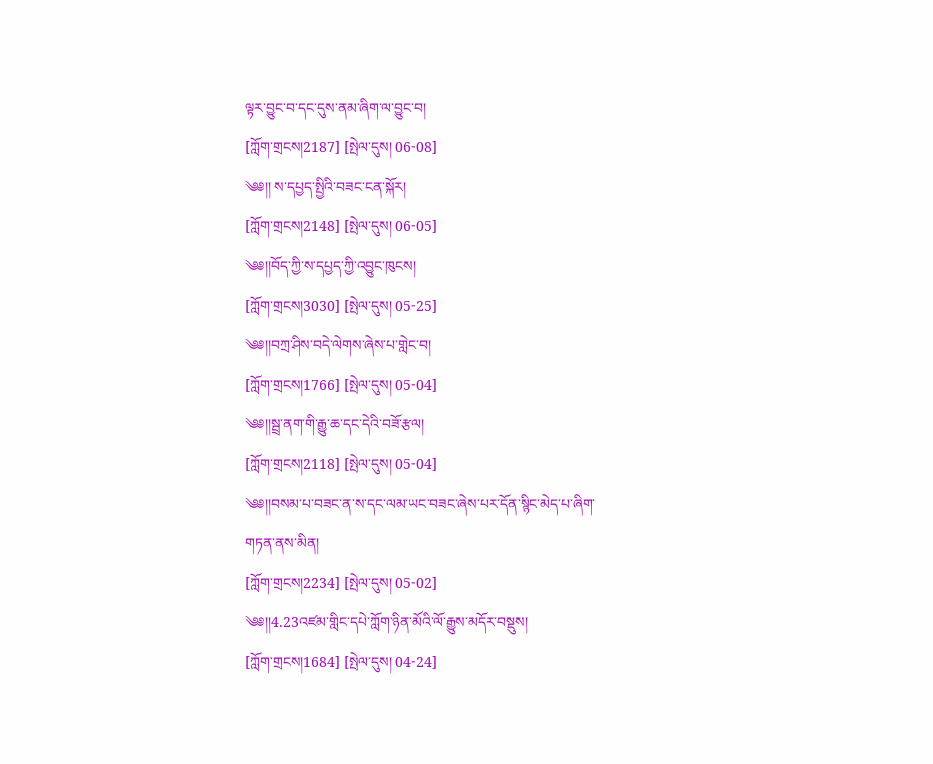ལྟར་བྱུང་བ་དང་དུས་ནམ་ཞིག་ལ་བྱུང་བ།
[ཀློག་གྲངས།2187] [སྤེལ་དུས། 06-08]
༄༅།། ས་དཔྱད་སྤྱིའི་བཟང་ངན་སྐོར།
[ཀློག་གྲངས།2148] [སྤེལ་དུས། 06-05]
༄༅།།བོད་ཀྱི་ས་དཔྱད་ཀྱི་འབྱུང་ཁུངས།
[ཀློག་གྲངས།3030] [སྤེལ་དུས། 05-25]
༄༅།།བཀྲ་ཤིས་བདེ་ལེགས་ཞེས་པ་གླེང་བ།
[ཀློག་གྲངས།1766] [སྤེལ་དུས། 05-04]
༄༅།།སྦྲ་ནག་གི་རྒྱུ་ཆ་དང་དེའི་བཟོ་རྩལ།
[ཀློག་གྲངས།2118] [སྤེལ་དུས། 05-04]
༄༅།།བསམ་པ་བཟང་ན་ས་དང་ལམ་ཡང་བཟང་ཞེས་པར་དོན་སྙིང་མེད་པ་ཞིག་གཏན་ནས་མིན།
[ཀློག་གྲངས།2234] [སྤེལ་དུས། 05-02]
༄༅།།4.23འཛམ་གླིང་དཔེ་ཀློག་ཉིན་མོའི་ལོ་རྒྱུས་མདོར་བསྡུས།
[ཀློག་གྲངས།1684] [སྤེལ་དུས། 04-24]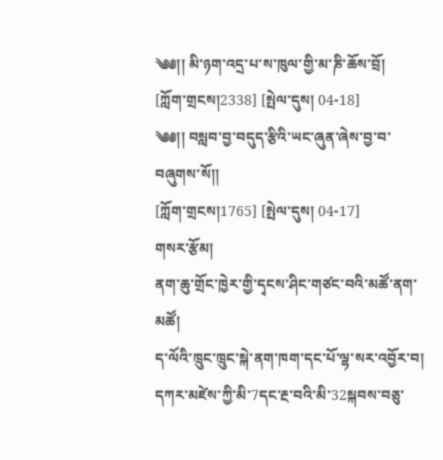༄༅།། མི་ཉག་འདྲ་པ་ས་ཁུལ་གྱི་མ་ཎི་ཆོས་བྲོ།
[ཀློག་གྲངས།2338] [སྤེལ་དུས། 04-18]
༄༅།། བསླབ་བྱ་བདུད་རྩིའི་ཡང་ཞུན་ཞེས་བྱ་བ་བཞུགས་སོ།།
[ཀློག་གྲངས།1765] [སྤེལ་དུས། 04-17]
གསར་རྩོམ།
ནག་ཆུ་གྲོང་ཁྱེར་གྱི་དྭངས་ཤིང་གཙང་བའི་མཚོ་ནག་མཚོ།
ད་ལོའི་ཁྲུང་ཁྲུང་སྐེ་ནག་ཁག་དང་པོ་ལྷ་སར་འབྱོར་བ།
དཀར་མཛེས་ཀྱི་མི་7དང་རྔ་བའི་མི་32སྐབས་བཅུ་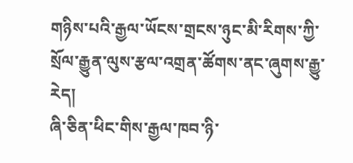གཉིས་པའི་རྒྱལ་ཡོངས་གྲངས་ཉུང་མི་རིགས་ཀྱི་སྲོལ་རྒྱུན་ལུས་རྩལ་འགྲན་ཚོགས་ནང་ཞུགས་རྒྱུ་རེད།
ཞི་ཅིན་ཕིང་གིས་རྒྱལ་ཁབ་ཉི་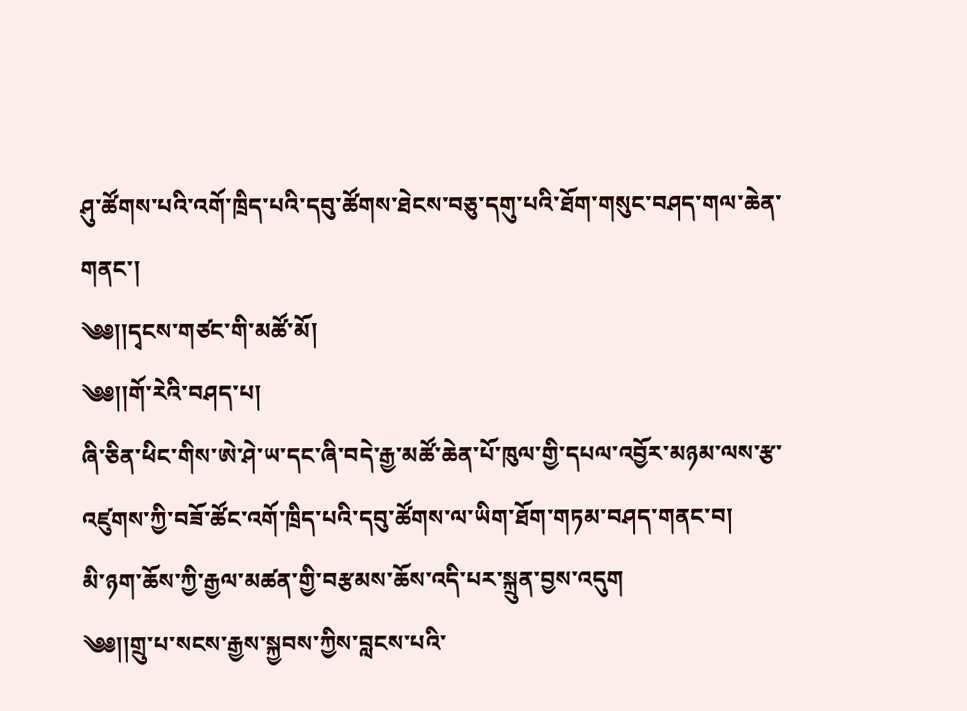ཤུ་ཚོགས་པའི་འགོ་ཁྲིད་པའི་དབུ་ཚོགས་ཐེངས་བཅུ་དགུ་པའི་ཐོག་གསུང་བཤད་གལ་ཆེན་གནང་།
༄༅།།དྭངས་གཙང་གི་མཚོ་མོ།
༄༅།།གོ་རེའི་བཤད་པ།
ཞི་ཅིན་ཕིང་གིས་ཨེ་ཤེ་ཡ་དང་ཞི་བདེ་རྒྱ་མཚོ་ཆེན་པོ་ཁུལ་གྱི་དཔལ་འབྱོར་མཉམ་ལས་རྩ་འཛུགས་ཀྱི་བཟོ་ཚོང་འགོ་ཁྲིད་པའི་དབུ་ཚོགས་ལ་ཡིག་ཐོག་གཏམ་བཤད་གནང་བ།
མི་ཉག་ཆོས་ཀྱི་རྒྱལ་མཚན་གྱི་བརྩམས་ཆོས་འདི་པར་སྐྲུན་བྱས་འདུག
༄༅།།གྲུ་པ་སངས་རྒྱས་སྐྱབས་ཀྱིས་བླངས་པའི་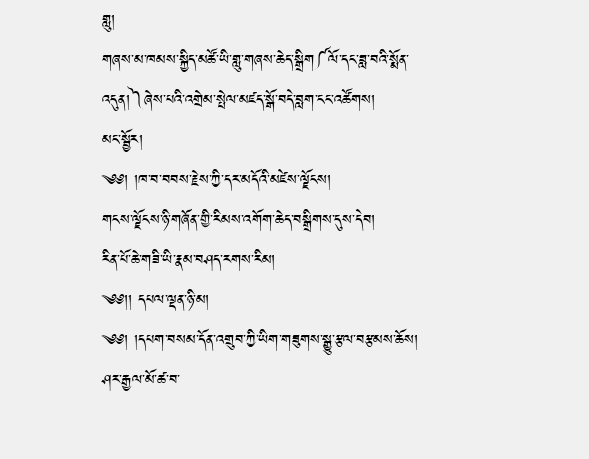གླུ།
གཞས་མ་ཁམས་སྐྱིད་མཚོ་ཡི་གླུ་གཞས་ཆེད་སྒྲིག༼ལོ་དང་ཟླ་བའི་སྨོན་འདུན།༽ཞེས་པའི་འགྲེམ་སྤེལ་མཛད་སྒོ་བདེ་བླག་ངང་འཚོགས།
མང་སྦྱོར།
༄༅། །ཁ་བ་བབས་རྗེས་ཀྱི་དར་མདོའི་མཛེས་ལྗོངས།
གངས་ལྗོངས་ཉི་གཞོན་གྱི་རིམས་འགོག་ཆེད་བསྒྲིགས་དུས་དེབ།
རིན་པོ་ཆེ་གཟི་ཡི་རྣམ་བཤད་རགས་རིམ།
༄༅།། དཔལ་ལྡན་ཉི་མ།
༄༅། །དཔག་བསམ་དོན་འགྲུབ་ཀྱི་ཡིག་གཟུགས་སྒྱུ་རྩལ་བརྩམས་ཆོས།
ཤར་རྒྱལ་མོ་ཚ་བ་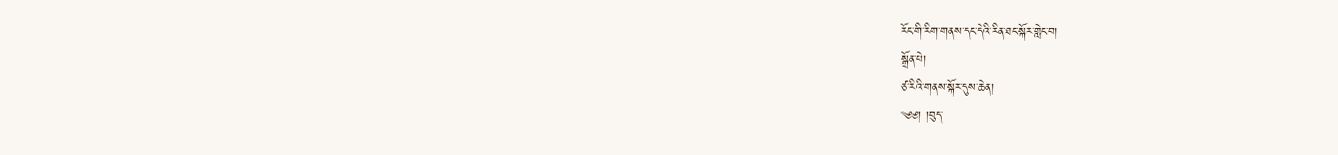རོང་གི་རིག་གནས་དང་དེའི་རིན་ཐང་སྐོར་གླེང་བ།
སྒྲོན་པེ།
ཙ་རིའི་གནས་སྐོར་དུས་ཆེན།
༄༅། །བུད་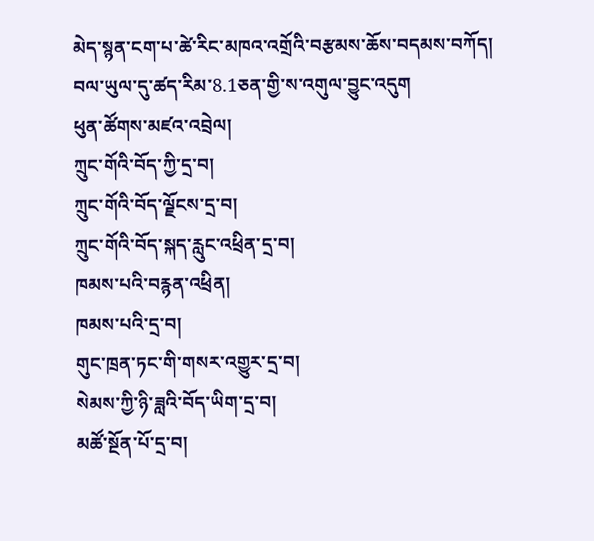མེད་སྙན་ངག་པ་ཚེ་རིང་མཁའ་འགྲོའི་བརྩམས་ཆོས་བདམས་བཀོད།
བལ་ཡུལ་དུ་ཚད་རིམ་8.1ཅན་གྱི་ས་འགུལ་བྱུང་འདུག
ཕུན་ཚོགས་མཛའ་འབྲེལ།
ཀྲུང་གོའི་བོད་ཀྱི་དྲ་བ།
ཀྲུང་གོའི་བོད་ལྗོངས་དྲ་བ།
ཀྲུང་གོའི་བོད་སྐད་རླུང་འཕྲིན་དྲ་བ།
ཁམས་པའི་བརྙན་འཕྲིན།
ཁམས་པའི་དྲ་བ།
གུང་ཁྲན་ཏང་གི་གསར་འགྱུར་དྲ་བ།
སེམས་ཀྱི་ཉི་ཟླའི་བོད་ཡིག་དྲ་བ།
མཚོ་སྔོན་པོ་དྲ་བ།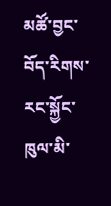མཚོ་བྱང་བོད་རིགས་རང་སྐྱོང་ཁུལ་མི་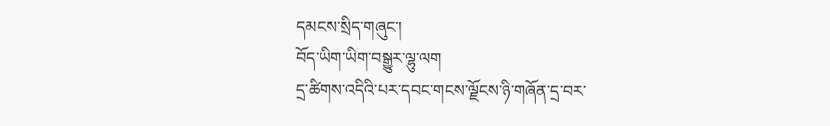དམངས་སྲིད་གཞུང་།
བོད་ཡིག་ཡིག་བསྒྱུར་ལྷུ་ལག
དྲ་ཚིགས་འདིའི་པར་དབང་གངས་ལྗོངས་ཉི་གཞོན་དྲ་བར་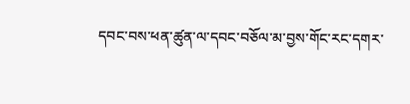དབང་བས་ཕན་ཚུན་ལ་དབང་བཅོལ་མ་བྱས་གོང་རང་དགར་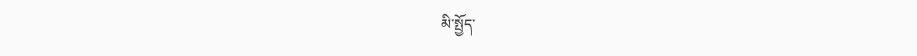མི་སྤྱོད་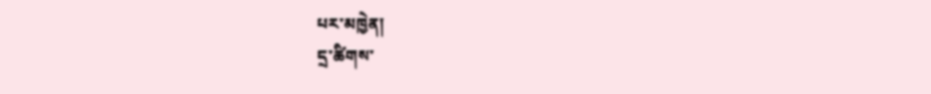པར་མཁྱེན།
དྲ་ཚིགས་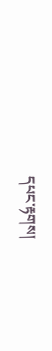དཔང་རྟགས།